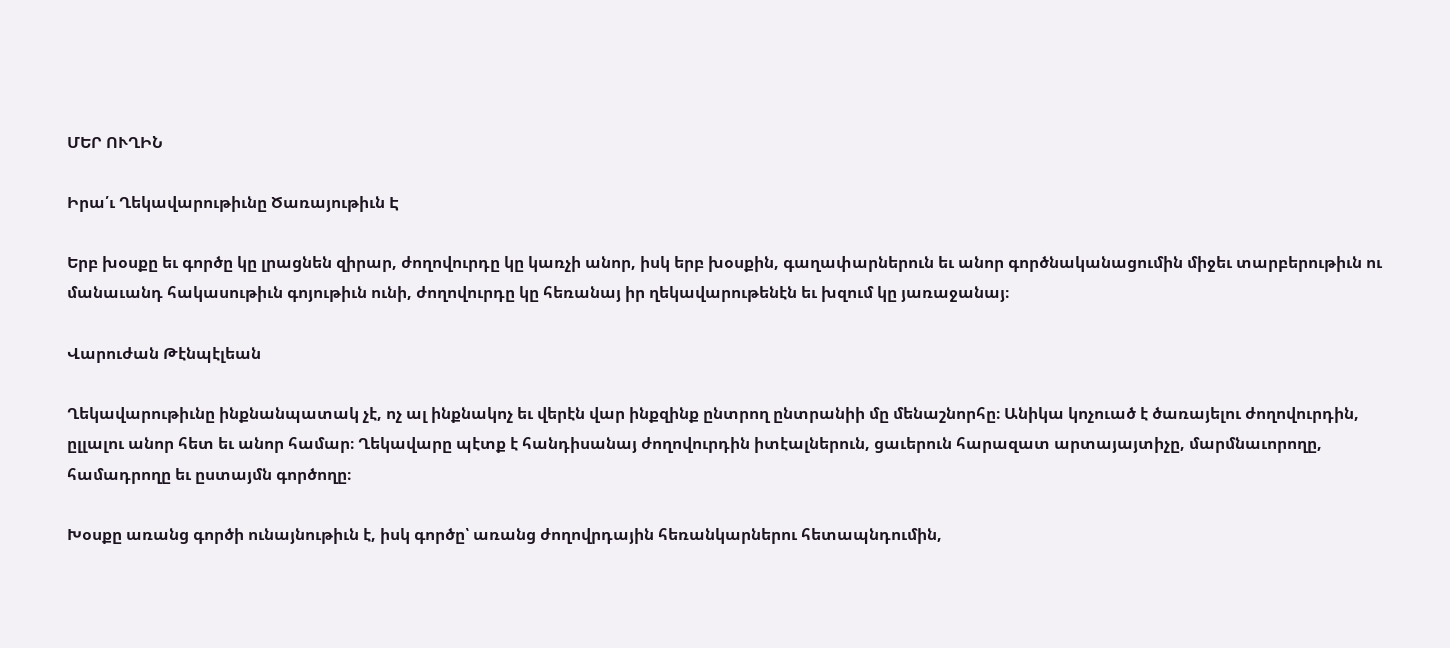ՄԵՐ ՈՒՂԻՆ

Իրա՛ւ Ղեկավարութիւնը Ծառայութիւն Է

Երբ խօսքը եւ գործը կը լրացնեն զիրար, ժողովուրդը կը կառչի անոր, իսկ երբ խօսքին, գաղափարներուն եւ անոր գործնականացումին միջեւ տարբերութիւն ու մանաւանդ հակասութիւն գոյութիւն ունի, ժողովուրդը կը հեռանայ իր ղեկավարութենէն եւ խզում կը յառաջանայ։

Վարուժան Թէնպէլեան

Ղեկավարութիւնը ինքնանպատակ չէ, ոչ ալ ինքնակոչ եւ վերէն վար ինքզինք ընտրող ընտրանիի մը մենաշնորհը։ Անիկա կոչուած է ծառայելու ժողովուրդին, ըլլալու անոր հետ եւ անոր համար։ Ղեկավարը պէտք է հանդիսանայ ժողովուրդին իտէալներուն, ցաւերուն հարազատ արտայայտիչը, մարմնաւորողը, համադրողը եւ ըստայմն գործողը։

Խօսքը առանց գործի ունայնութիւն է, իսկ գործը՝ առանց ժողովրդային հեռանկարներու հետապնդումին,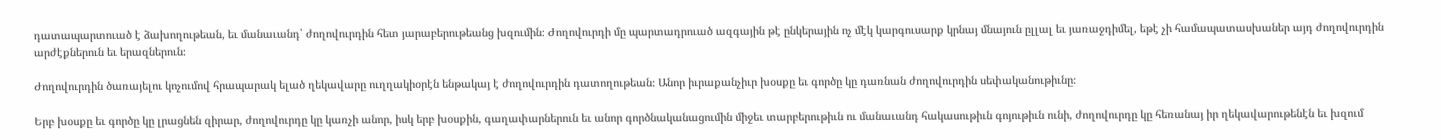դատապարտուած է ձախողութեան, եւ մանաւանդ՝ ժողովուրդին հետ յարաբերութեանց խզումին։ Ժողովուրդի մը պարտադրուած ազգային թէ ընկերային ոչ մէկ կարգուսարք կրնայ մնայուն ըլլալ եւ յառաջդիմել, եթէ չի համապատասխաներ այդ ժողովուրդին արժէքներուն եւ երազներուն։

Ժողովուրդին ծառայելու կոչումով հրապարակ ելած ղեկավարը ուղղակիօրէն ենթակայ է ժողովուրդին դատողութեան։ Անոր իւրաքանչիւր խօսքը եւ գործը կը դառնան ժողովուրդին սեփականութիւնը։

Երբ խօսքը եւ գործը կը լրացնեն զիրար, ժողովուրդը կը կառչի անոր, իսկ երբ խօսքին, գաղափարներուն եւ անոր գործնականացումին միջեւ տարբերութիւն ու մանաւանդ հակասութիւն գոյութիւն ունի, ժողովուրդը կը հեռանայ իր ղեկավարութենէն եւ խզում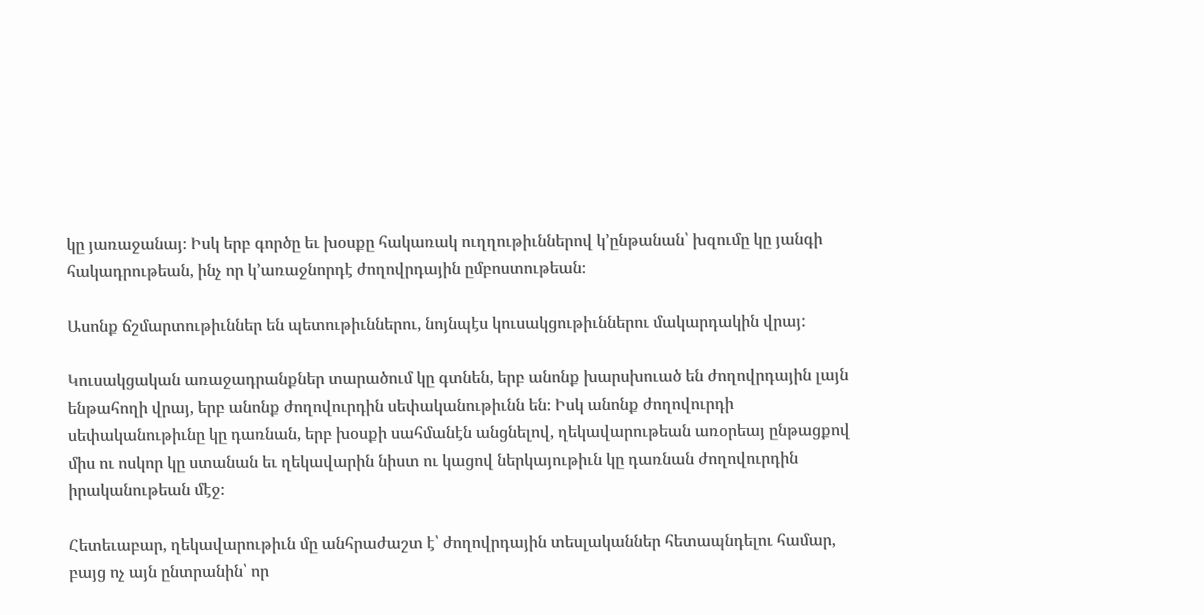կը յառաջանայ։ Իսկ երբ գործը եւ խօսքը հակառակ ուղղութիւններով կ’ընթանան՝ խզումը կը յանգի հակադրութեան, ինչ որ կ’առաջնորդէ ժողովրդային ըմբոստութեան։

Ասոնք ճշմարտութիւններ են պետութիւններու, նոյնպէս կուսակցութիւններու մակարդակին վրայ:

Կուսակցական առաջադրանքներ տարածում կը գտնեն, երբ անոնք խարսխուած են ժողովրդային լայն ենթահողի վրայ, երբ անոնք ժողովուրդին սեփականութիւնն են։ Իսկ անոնք ժողովուրդի սեփականութիւնը կը դառնան, երբ խօսքի սահմանէն անցնելով, ղեկավարութեան առօրեայ ընթացքով միս ու ոսկոր կը ստանան եւ ղեկավարին նիստ ու կացով ներկայութիւն կը դառնան ժողովուրդին իրականութեան մէջ։

Հետեւաբար, ղեկավարութիւն մը անհրաժաշտ է՝ ժողովրդային տեսլականներ հետապնդելու համար, բայց ոչ այն ընտրանին՝ որ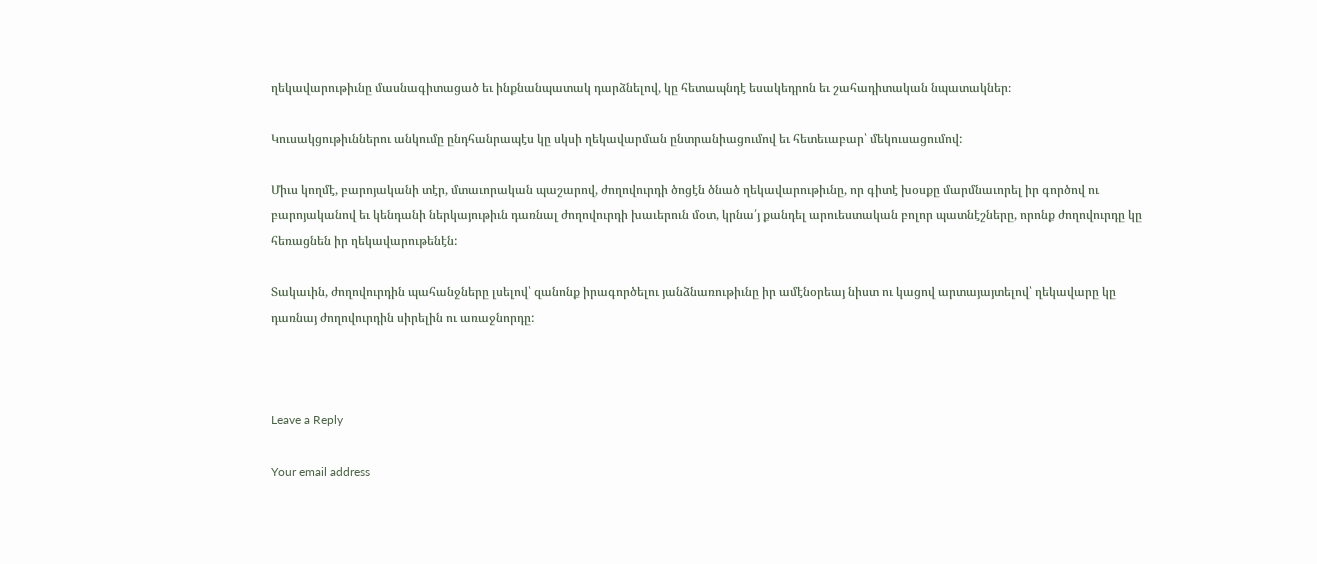ղեկավարութիւնը մասնագիտացած եւ ինքնանպատակ դարձնելով, կը հետապնդէ եսակեդրոն եւ շահադիտական նպատակներ։

Կուսակցութիւններու անկումը ընդհանրապէս կը սկսի ղեկավարման ընտրանիացումով եւ հետեւաբար՝ մեկուսացումով:

Միւս կողմէ, բարոյականի տէր, մտաւորական պաշարով, ժողովուրդի ծոցէն ծնած ղեկավարութիւնը, որ գիտէ խօսքը մարմնաւորել իր գործով ու բարոյականով եւ կենդանի ներկայութիւն դառնալ ժողովուրդի խաւերուն մօտ, կրնա՛յ քանդել արուեստական բոլոր պատնէշները, որոնք ժողովուրդը կը հեռացնեն իր ղեկավարութենէն:

Տակաւին, ժողովուրդին պահանջները լսելով՝ զանոնք իրագործելու յանձնառութիւնը իր ամէնօրեայ նիստ ու կացով արտայայտելով՝ ղեկավարը կը դառնայ ժողովուրդին սիրելին ու առաջնորդը:



Leave a Reply

Your email address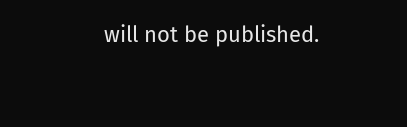will not be published.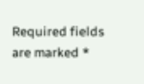Required fields are marked *